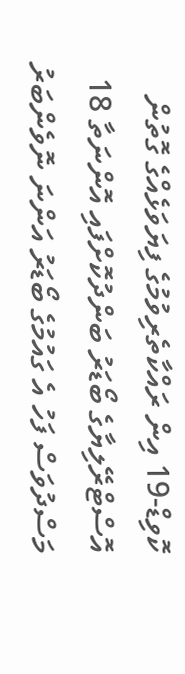ކޮވިޑް-19 އިން ރައްކާތެރިވުމުގެ ފިޔަވަޅެއްގެ ގޮތުން އޮސްޓްރޭލިޔާގެ ބޯޑަރު ބަންދުކޮށްފައި އޮންނަތާ 18 މަސްދުވަސް ފަހު އެ ގައުމުގެ ބޯޑަރު އަންނަ ނޮވެންބަރު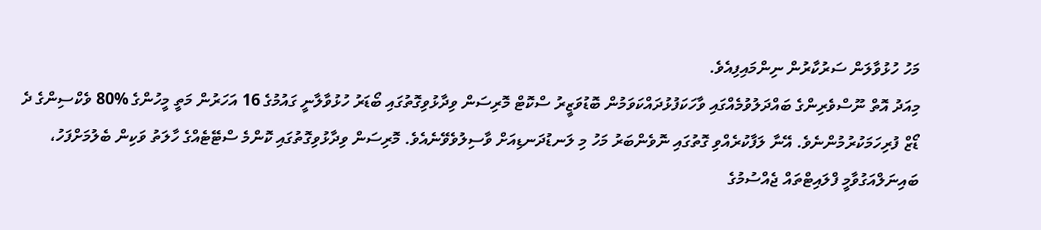މަހު ހުޅުވާލަން ސަރުކާރުން ނިންމައިފިއެވެ.
މިއަދު އޮތް ނޫސްވެރިންގެ ބައްދަލުވުމެއްގައި ވާހަކަފުޅުދައްކަވަމުން ބޮޑުވަޒީރު ސްކޮޓް މޮރިސަން ވިދާޅުވިގޮތުގައި ބޯޑަރު ހުޅުވާލާނީ ގައުމުގެ 16 އަހަރުން މަތީ މީހުންގެ %80 ވެކްސިންގެ ދެ ޑޯޒް ފުރިހަމަކުރުމުންނެވެ. އޭނާ ލަފާކުރެއްވި ގޮތުގައި ނޮވެންބަރު މަހު މި ލަނޑުދަނޑިއަށް ވާސިލުވެވޭނެއެވެ. މޮރިސަން ވިދާޅުވިގޮތުގައި ކޮންމެ ސްޓޭޓެއްގެ ހާލަތު ވަކިން ބެލުމަށްފަހު، ބައިނަލްއަގުވާމީ ފްލައިޓްތައް ޖެއްސުމުގެ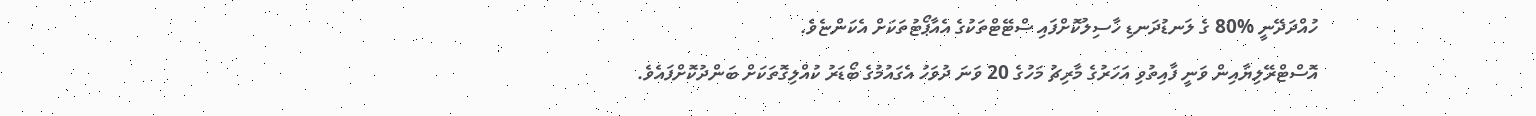ހުއްދަދޭނީ %80 ގެ ލަނޑުދަނޑި ހާސިލުކޮށްފައި ސްޓޭޓްތަކުގެ އެއާޕޯޓުތަކަށް އެކަންޏެވެ.
އޮސްޓްރޭލިޔާއިން ވަނީ ފާއިތުވި އަހަރުގެ މާރިޗު މަހުގެ 20 ވަނަ ދުވަހު އެގައުމުގެ ބޯޑަރު ކުއްލިގޮތަކަށް ބަންދުކޮށްފައެވެ.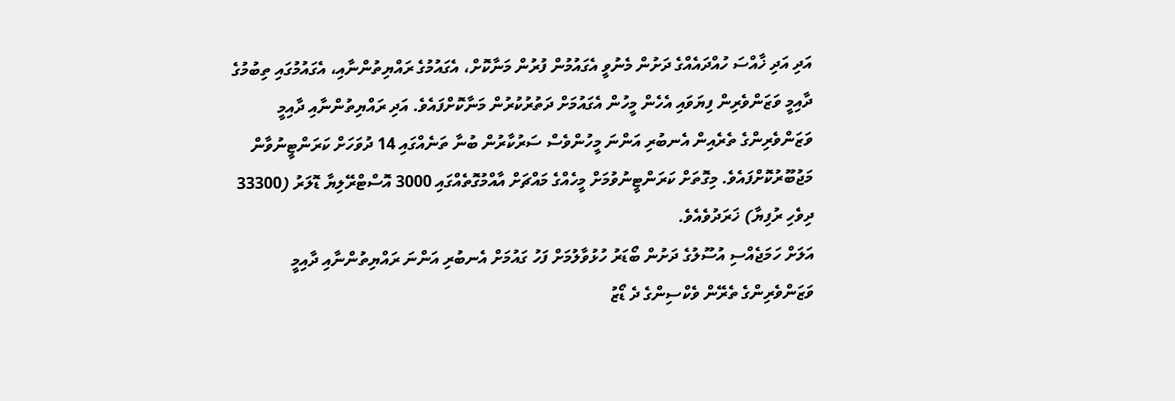އަދި އަދި ޚާއްސަ ހުއްދައެއްގެ ދަށުން މެނުވީ އެގައުމުން ފުރުން މަނާކޮށް، އެގައުމުގެ ރައްޔިތުންނާއި، އެގައުމުގައި ތިބުމުގެ ދާއިމީ ވަޒަންވެރިން ފިޔަވައި އެހެން މީހުން އެގައުމަށް ދަތުރުކުރުން މަނާކޮށްފައެވެ. އަދި ރައްޔިތުންނާއި ދާއިމީ ވަޒަންވެރިންގެ ތެރެއިން އެނބުރި އަންނަ މީހުންވެސް ސަރުކާރުން ބުނާ ތަނެއްގައި 14 ދުވަހަށް ކަރަންޓީނުވާން މަޖުބޫރުކޮށްފައެވެ. މިގޮތަށް ކަރަންޓީނުވުމަށް މީހެއްގެ މައްޗަށް އާއްމުގޮތެއްގައި 3000 އޮސްޓްރޭލިޔާ ޑޮލަރު (33300 ދިވެހި ރުފިޔާ) ޚަރަދުވެއެވެ.
އަލަށް ހަމަޖެއްސި އުސޫލުގެ ދަށުން ބޯޑަރު ހުޅުވާލުމަށް ފަހު ގައުމަށް އެނބުރި އަންނަ ރައްޔިތުންނާއި ދާއިމީ ވަޒަންވެރިންގެ ތެރޭން ވެކްސިންގެ ދެ ޑޯޒު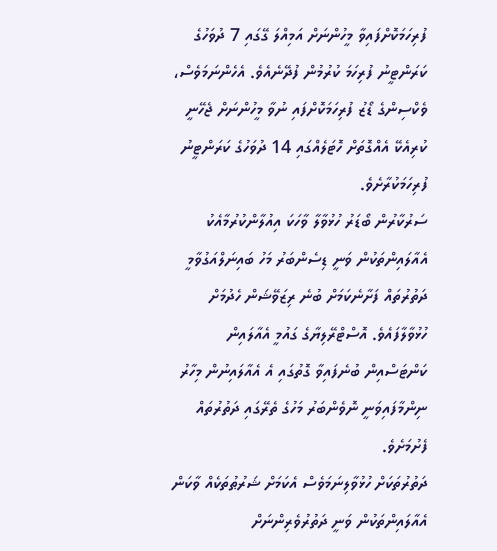ފުރިހަމަކޮށްފައިވާ މީހުންނަށް އަމިއްލަ ގޭގައި 7 ދުވަހުގެ ކަރަންޓީނު ފުރިހަމަ ކުރުމުން ފުދޭނެއެވެ. އެހެންނަމަވެސް، ވެކްސިންގެ ޑޯޒު ފުރިހަމަކޮށްފައި ނުވާ މީހުންނަށް ޖެހޭނީ ކުރިއެކޭ އެއްގޮތަށް ހޮޓަލެއްގައި 14 ދުވަހުގެ ކަރަންޓީނު ފުރިހަމަކުރާށެވެ.
ސަރުކާރުން ބޯޑަރު ހުޅުވާލާ ވާހަކަ އިއުލާންކުރުމާއެކު އެއާލައިންތަކުން ވަނީ ޑިސެންބަރު މަހު ބައިނަލްއަގުވާމީ ދަތުރުތައް ފަށާނެކަމަށް ބުނެ ރިޒަވޭޝަން ހެދުމަށް ހުޅުވާލާފައެވެ. އޮސްޓްރޭލިޔާގެ ގައުމީ އެއާލައިން ކަންޓަސްއިން ބުނެފައިވާ ގޮތުގައި އެ އެއާލައިނުން މިހާރު ނިންމާފައިވަނީ ނޮވެންބަރު މަހުގެ ތެރޭގައި ދަތުރުތައް ފެށުމަށެވެ.
ދަތުރުތަކަށް ހުޅުވާލިނަމަވެސް އެކަމަށް ޝަރުޠުތަކެއް ވާކަން އެއާލައިންތަކުން ވަނީ ދަތުރުވެރިންނަށް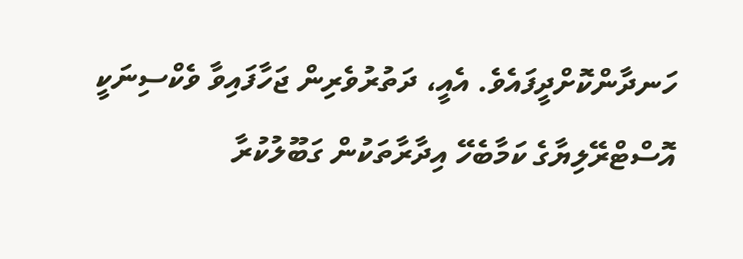ހަނދާންކޮށްދީފައެވެ. އެއީ، ދަތުރުވެރިން ޖަހާފައިވާ ވެކްސިނަކީ އޮސްޓްރޭލިޔާގެ ކަމާބެހޭ އިދާރާތަކުން ގަބޫލުކުރާ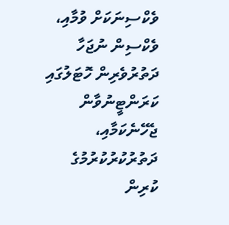ވެކްސިނަކަށް ވުމާއި، ވެކްސިން ނުޖަހާ ދަތުރުވެރިން ހޮޓަލުގައި ކަރަންޓީނުވާން ޖެހޭނެކަމާއި، ދަތުރުކުރުކުރުމުގެ ކުރިން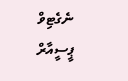ނެގެޓިވް ޕީސީއާރް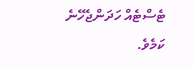ޓެސްޓެއް ހަދަންޖެހޭނެ ކަމެވެ.